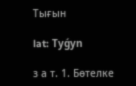Тығын

lat: Tyǵyn

з а т. 1. Бөтелке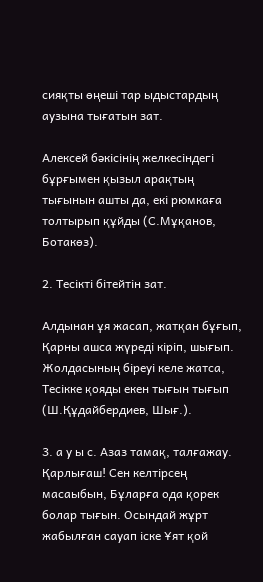сияқты өңеші тар ыдыстардың аузына тығатын зат.

Алексей бәкісінің желкесіндегі бұрғымен қызыл арақтың тығынын ашты да, екі рюмкаға толтырып құйды (С.Мұқанов, Ботакөз).

2. Тесікті бітейтін зат.

Алдынан ұя жасап, жатқан бұғып, Қарны ашса жүреді кіріп, шығып. Жолдасының біреуі келе жатса, Тесікке қояды екен тығын тығып (Ш.Құдайбердиев, Шығ.).

3. а у ы с. Азаз тамақ, талғажау. Қарлығаш! Сен келтірсең масаыбын, Бұларға ода қорек болар тығын. Осындай жұрт жабылған сауап іске Ұят қой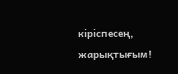кіріспесең, жарықтығым!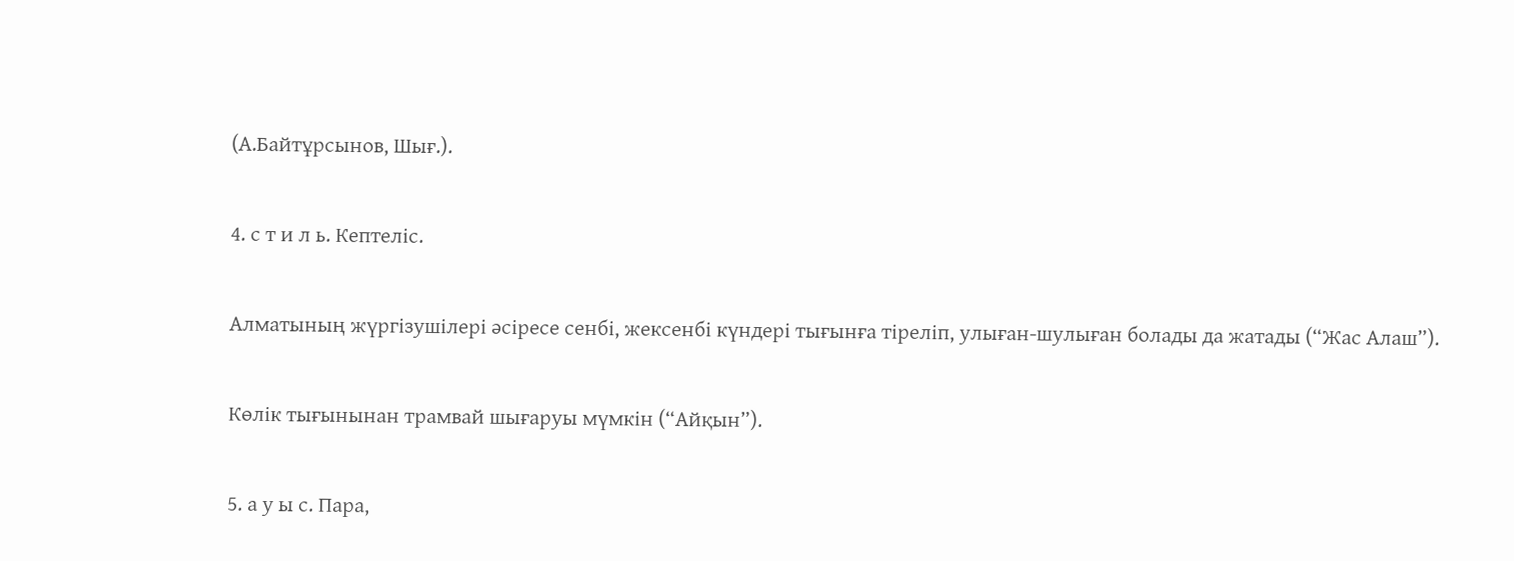(А.Байтұрсынов, Шығ.).

4. с т и л ь. Кептеліс.

Алматының жүргізушілері әсіресе сенбі, жексенбі күндері тығынға тіреліп, улыған-шулыған болады да жатады (“Жас Алаш”).

Көлік тығынынан трамвай шығаруы мүмкін (“Айқын”).

5. а у ы с. Пара,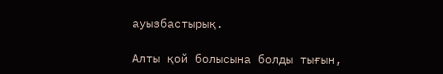ауызбастырық.

Алты қой болысына болды тығын,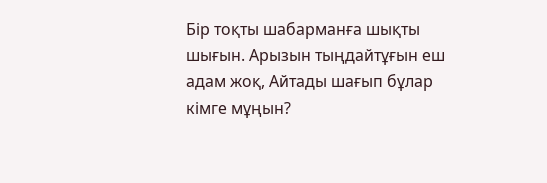Бір тоқты шабарманға шықты шығын. Арызын тыңдайтұғын еш адам жоқ, Айтады шағып бұлар кімге мұңын?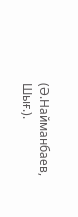(Ә.Найманбаев, Шығ.).